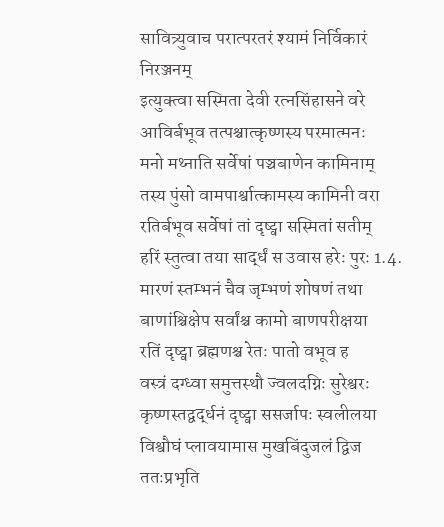सावित्र्युवाच परात्परतरं श्यामं निर्विकारं निरञ्जनम्
इत्युक्त्वा सस्मिता देवी रत्नसिंहासने वरे
आविर्बभूव तत्पश्चात्कृष्णस्य परमात्मनः
मनो मथ्नाति सर्वेषां पञ्चबाणेन कामिनाम्
तस्य पुंसो वामपार्श्वात्कामस्य कामिनी वरा
रतिर्बभूव सर्वेषां तां दृष्ट्वा सस्मितां सतीम्
हरिं स्तुत्वा तया सार्द्धं स उवास हरेः पुरः 1.4.
मारणं स्तम्भनं चैव जृम्भणं शोषणं तथा
बाणांश्चिक्षेप सर्वांश्च कामो बाणपरीक्षया
रतिं दृष्ट्वा ब्रह्मणश्च रेतः पातो वभूव ह
वस्त्रं दग्ध्वा समुत्तस्थौ ज्वलदग्निः सुरेश्वरः
कृष्णस्तद्वर्द्धनं दृष्ट्वा ससर्जापः स्वलीलया
विश्वौघं प्लावयामास मुखबिंदुजलं द्विज
ततःप्रभृति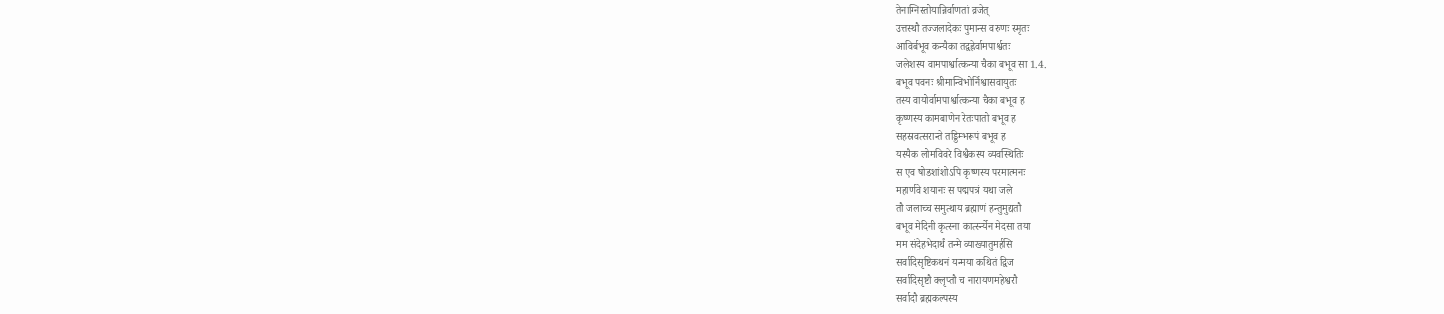तेनाग्निस्तोयान्निर्वाणतां व्रजेत्
उत्तस्थौ तज्जलादेकः पुमान्स वरुणः स्मृतः
आविर्बभूव कन्यैका तद्वह्नेर्वामपार्श्वतः
जलेशस्य वामपार्श्वात्कन्या चैका बभूव सा 1.4.
बभूव पवनः श्रीमान्विभोर्निश्वासवायुतः
तस्य वायोर्वामपार्श्वात्कन्या चैका बभूव ह
कृष्णस्य कामबाणेन रेतःपातो बभूव ह
सहस्रवत्सरान्ते तड्डिम्भरूपं बभूव ह
यस्यैक लोमविवरे विश्वैकस्य व्यवस्थितिः
स एव षोडशांशोऽपि कृष्णस्य परमात्मनः
महार्णवे शयानः स पद्मपत्रं यथा जले
तौ जलाच्च समुत्थाय ब्रह्माणं हन्तुमुद्यतौ
बभूव मेदिनी कृत्स्ना कार्त्स्न्येन मेदसा तया
मम संदेहभेदार्थं तन्मे व्याख्यातुमर्हसि
सर्वादिसृष्टिकथनं यन्मया कथितं द्विज
सर्वादिसृष्टौ क्लृप्तौ च नारायणमहेश्वरौ
सर्वादौ ब्रह्मकल्पस्य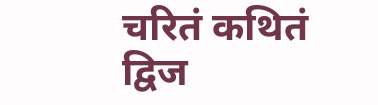चरितं कथितं द्विज